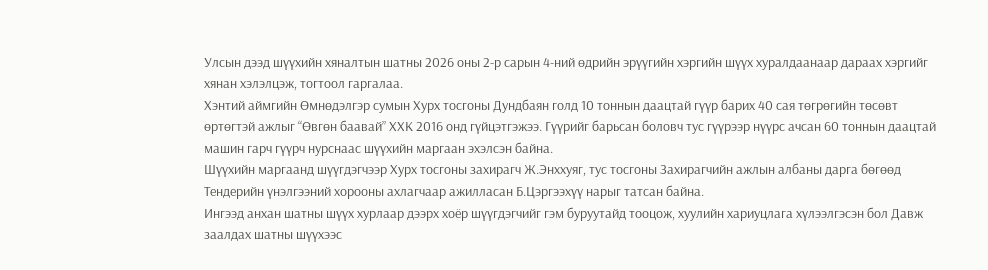Улсын дээд шүүхийн хяналтын шатны 2026 оны 2-р сарын 4-ний өдрийн эрүүгийн хэргийн шүүх хуралдаанаар дараах хэргийг хянан хэлэлцэж, тогтоол гаргалаа.
Хэнтий аймгийн Өмнөдэлгэр сумын Хурх тосгоны Дундбаян голд 10 тоннын даацтай гүүр барих 40 сая төгрөгийн төсөвт өртөгтэй ажлыг “Өвгөн баавай” ХХК 2016 онд гүйцэтгэжээ. Гүүрийг барьсан боловч тус гүүрээр нүүрс ачсан 60 тоннын даацтай машин гарч гүүрч нурснаас шүүхийн маргаан эхэлсэн байна.
Шүүхийн маргаанд шүүгдэгчээр Хурх тосгоны захирагч Ж.Энххуяг, тус тосгоны Захирагчийн ажлын албаны дарга бөгөөд Тендерийн үнэлгээний хорооны ахлагчаар ажилласан Б.Цэргээхүү нарыг татсан байна.
Ингээд анхан шатны шүүх хурлаар дээрх хоёр шүүгдэгчийг гэм буруутайд тооцож, хуулийн хариуцлага хүлээлгэсэн бол Давж заалдах шатны шүүхээс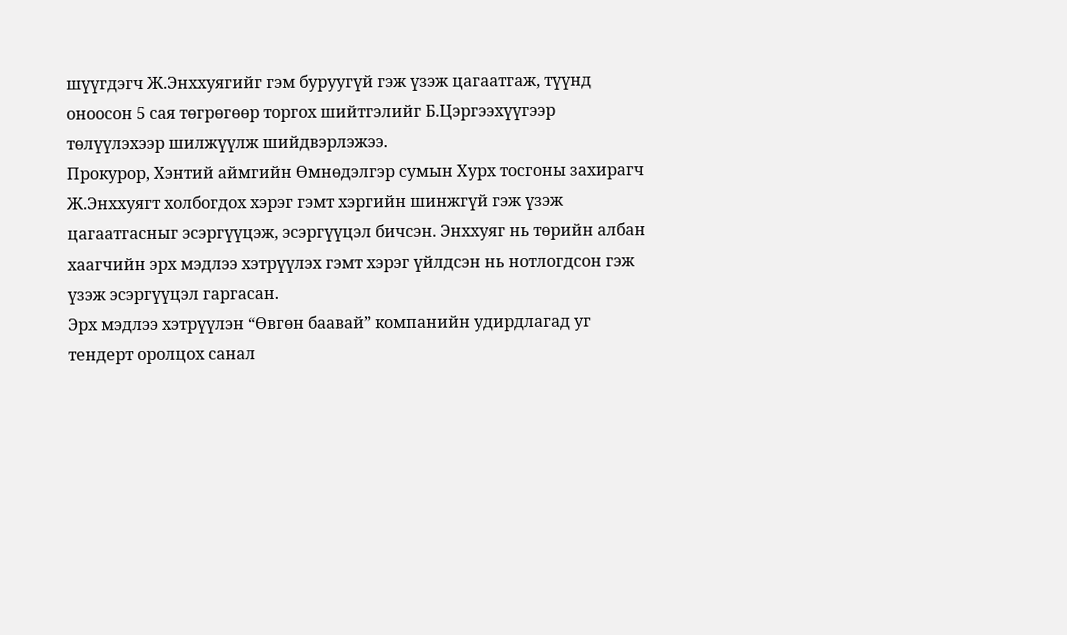шүүгдэгч Ж.Энххуягийг гэм буруугүй гэж үзэж цагаатгаж, түүнд оноосон 5 сая төгрөгөөр торгох шийтгэлийг Б.Цэргээхүүгээр төлүүлэхээр шилжүүлж шийдвэрлэжээ.
Прокурор, Хэнтий аймгийн Өмнөдэлгэр сумын Хурх тосгоны захирагч Ж.Энххуягт холбогдох хэрэг гэмт хэргийн шинжгүй гэж үзэж цагаатгасныг эсэргүүцэж, эсэргүүцэл бичсэн. Энххуяг нь төрийн албан хаагчийн эрх мэдлээ хэтрүүлэх гэмт хэрэг үйлдсэн нь нотлогдсон гэж үзэж эсэргүүцэл гаргасан.
Эрх мэдлээ хэтрүүлэн “Өвгөн баавай” компанийн удирдлагад уг тендерт оролцох санал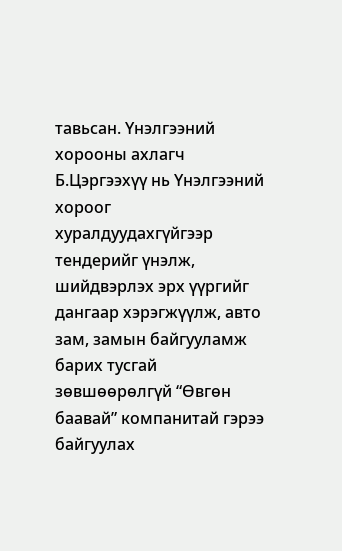тавьсан. Үнэлгээний хорооны ахлагч Б.Цэргээхүү нь Үнэлгээний хороог хуралдуудахгүйгээр тендерийг үнэлж, шийдвэрлэх эрх үүргийг дангаар хэрэгжүүлж, авто зам, замын байгууламж барих тусгай зөвшөөрөлгүй “Өвгөн баавай” компанитай гэрээ байгуулах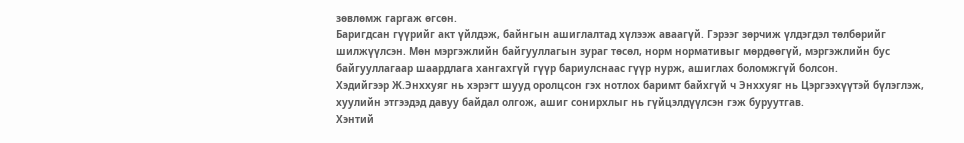зөвлөмж гаргаж өгсөн.
Баригдсан гүүрийг акт үйлдэж, байнгын ашиглалтад хүлээж аваагүй. Гэрээг зөрчиж үлдэгдэл төлбөрийг шилжүүлсэн. Мөн мэргэжлийн байгууллагын зураг төсөл, норм нормативыг мөрдөөгүй, мэргэжлийн бус байгууллагаар шаардлага хангахгүй гүүр бариулснаас гүүр нурж, ашиглах боломжгүй болсон.
Хэдийгээр Ж.Энххуяг нь хэрэгт шууд оролцсон гэх нотлох баримт байхгүй ч Энххуяг нь Цэргээхүүтэй бүлэглэж, хуулийн этгээдэд давуу байдал олгож, ашиг сонирхлыг нь гүйцэлдүүлсэн гэж буруутгав.
Хэнтий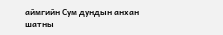аймгийн Сум дундын анхан шатны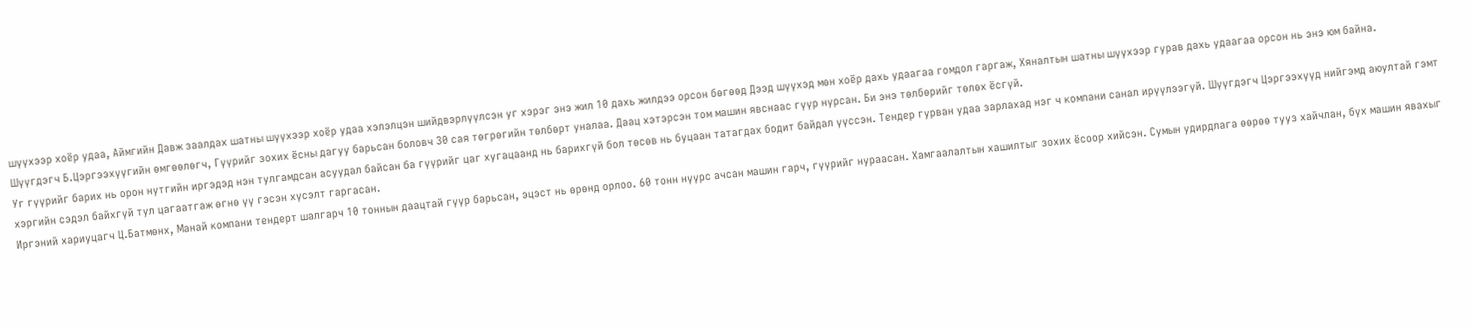шүүхээр хоёр удаа, Аймгийн Давж заалдах шатны шүүхээр хоёр удаа хэлэлцэн шийдвэрлүүлсэн уг хэрэг энэ жил 10 дахь жилдээ орсон бөгөөд Дээд шүүхэд мөн хоёр дахь удаагаа гомдол гаргаж, Хяналтын шатны шүүхээр гурав дахь удаагаа орсон нь энэ юм байна.
Шүүгдэгч Б.Цэргээхүүгийн өмгөөлөгч, Гүүрийг зохих ёсны дагуу барьсан боловч 30 сая төгрөгийн төлбөрт уналаа. Даац хэтэрсэн том машин явснаас гүүр нурсан. Би энэ төлбөрийг төлөх ёсгүй.
Уг гүүрийг барих нь орон нутгийн иргэдэд нэн тулгамдсан асуудал байсан ба гүүрийг цаг хугацаанд нь барихгүй бол төсөв нь буцаан татагдах бодит байдал үүссэн. Тендер гурван удаа зарлахад нэг ч компани санал ирүүлээгүй. Шүүгдэгч Цэргээхүүд нийгэмд аюултай гэмт хэргийн сэдэл байхгүй тул цагаатгаж өгнө үү гэсэн хүсэлт гаргасан.
Иргэний хариуцагч Ц.Батмөнх, Манай компани тендерт шалгарч 10 тоннын даацтай гүүр барьсан, эцэст нь өрөнд орлоо. 60 тонн нүүрс ачсан машин гарч, гүүрийг нураасан. Хамгаалалтын хашилтыг зохих ёсоор хийсэн. Сумын удирдлага өөрөө тууз хайчлан, бүх машин явахыг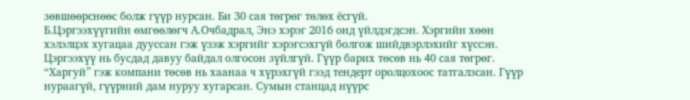зөвшөөрснөөс болж гүүр нурсан. Би 30 сая төгрөг төлөх ёсгүй.
Б.Цэргээхүүгийн өмгөөлөгч А.Очбадрал, Энэ хэрэг 2016 онд үйлдэгдсэн. Хэргийн хөөн хэлэлцэх хугацаа дууссан гэж үзэж хэргийг хэрэгсэхгүй болгож шийдвэрлэхийг хүссэн.
Цэргээхүү нь бусдад давуу байдал олгосон зүйлгүй. Гүүр барих төсөв нь 40 сая төгрөг. “Харгуй” гэж компани төсөв нь хаанаа ч хүрэхгүй гээд тендерт оролцохоос татгалзсан. Гүүр нураагүй, гүүрний дам нуруу хугарсан. Сумын станцад нүүрс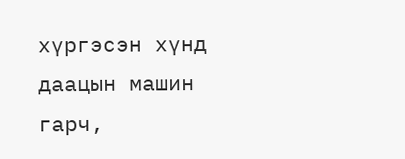хүргэсэн хүнд даацын машин гарч,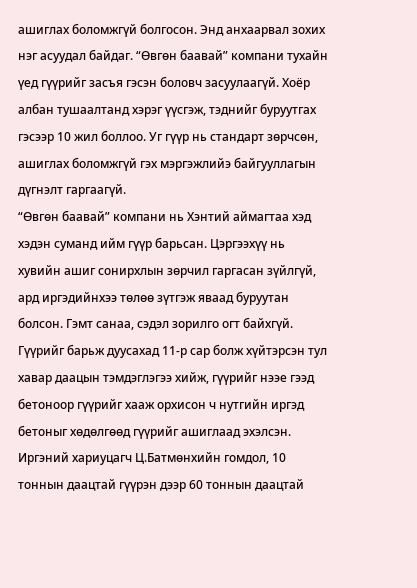ашиглах боломжгүй болгосон. Энд анхаарвал зохих нэг асуудал байдаг. “Өвгөн баавай” компани тухайн үед гүүрийг засъя гэсэн боловч засуулаагүй. Хоёр албан тушаалтанд хэрэг үүсгэж, тэднийг буруутгах гэсээр 10 жил боллоо. Уг гүүр нь стандарт зөрчсөн, ашиглах боломжгүй гэх мэргэжлийэ байгууллагын дүгнэлт гаргаагүй.
“Өвгөн баавай” компани нь Хэнтий аймагтаа хэд хэдэн суманд ийм гүүр барьсан. Цэргээхүү нь хувийн ашиг сонирхлын зөрчил гаргасан зүйлгүй, ард иргэдийнхээ төлөө зүтгэж яваад буруутан болсон. Гэмт санаа, сэдэл зорилго огт байхгүй.
Гүүрийг барьж дуусахад 11-р сар болж хүйтэрсэн тул хавар даацын тэмдэглэгээ хийж, гүүрийг нээе гээд бетоноор гүүрийг хааж орхисон ч нутгийн иргэд бетоныг хөдөлгөөд гүүрийг ашиглаад эхэлсэн.
Иргэний хариуцагч Ц.Батмөнхийн гомдол, 10 тоннын даацтай гүүрэн дээр 60 тоннын даацтай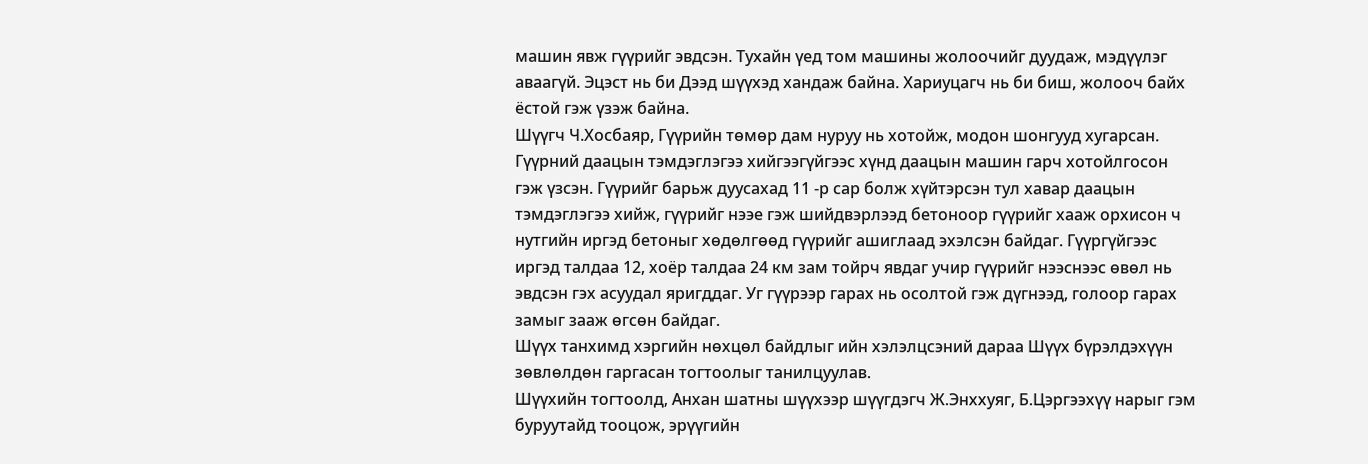машин явж гүүрийг эвдсэн. Тухайн үед том машины жолоочийг дуудаж, мэдүүлэг аваагүй. Эцэст нь би Дээд шүүхэд хандаж байна. Хариуцагч нь би биш, жолооч байх ёстой гэж үзэж байна.
Шүүгч Ч.Хосбаяр, Гүүрийн төмөр дам нуруу нь хотойж, модон шонгууд хугарсан. Гүүрний даацын тэмдэглэгээ хийгээгүйгээс хүнд даацын машин гарч хотойлгосон гэж үзсэн. Гүүрийг барьж дуусахад 11 -р сар болж хүйтэрсэн тул хавар даацын тэмдэглэгээ хийж, гүүрийг нээе гэж шийдвэрлээд бетоноор гүүрийг хааж орхисон ч нутгийн иргэд бетоныг хөдөлгөөд гүүрийг ашиглаад эхэлсэн байдаг. Гүүргүйгээс иргэд талдаа 12, хоёр талдаа 24 км зам тойрч явдаг учир гүүрийг нээснээс өвөл нь эвдсэн гэх асуудал яригддаг. Уг гүүрээр гарах нь осолтой гэж дүгнээд, голоор гарах замыг зааж өгсөн байдаг.
Шүүх танхимд хэргийн нөхцөл байдлыг ийн хэлэлцсэний дараа Шүүх бүрэлдэхүүн зөвлөлдөн гаргасан тогтоолыг танилцуулав.
Шүүхийн тогтоолд, Анхан шатны шүүхээр шүүгдэгч Ж.Энххуяг, Б.Цэргээхүү нарыг гэм буруутайд тооцож, эрүүгийн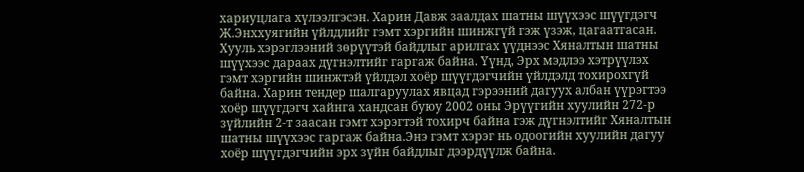хариуцлага хүлээлгэсэн. Харин Давж заалдах шатны шүүхээс шүүгдэгч Ж.Энххуягийн үйлдлийг гэмт хэргийн шинжгүй гэж үзэж, цагаатгасан.
Хууль хэрэглээний зөрүүтэй байдлыг арилгах үүднээс Хяналтын шатны шүүхээс дараах дүгнэлтийг гаргаж байна. Үүнд, Эрх мэдлээ хэтрүүлэх гэмт хэргийн шинжтэй үйлдэл хоёр шүүгдэгчийн үйлдэлд тохирохгүй байна. Харин тендер шалгаруулах явцад гэрээний дагуух албан үүрэгтээ хоёр шүүгдэгч хайнга хандсан буюу 2002 оны Эрүүгийн хуулийн 272-р зүйлийн 2-т заасан гэмт хэрэгтэй тохирч байна гэж дүгнэлтийг Хяналтын шатны шүүхээс гаргаж байна.Энэ гэмт хэрэг нь одоогийн хуулийн дагуу хоёр шүүгдэгчийн эрх зүйн байдлыг дээрдүүлж байна.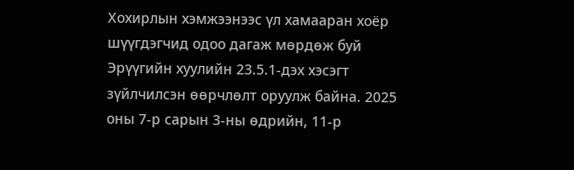Хохирлын хэмжээнээс үл хамааран хоёр шүүгдэгчид одоо дагаж мөрдөж буй Эрүүгийн хуулийн 23.5.1-дэх хэсэгт зүйлчилсэн өөрчлөлт оруулж байна. 2025 оны 7-р сарын 3-ны өдрийн, 11-р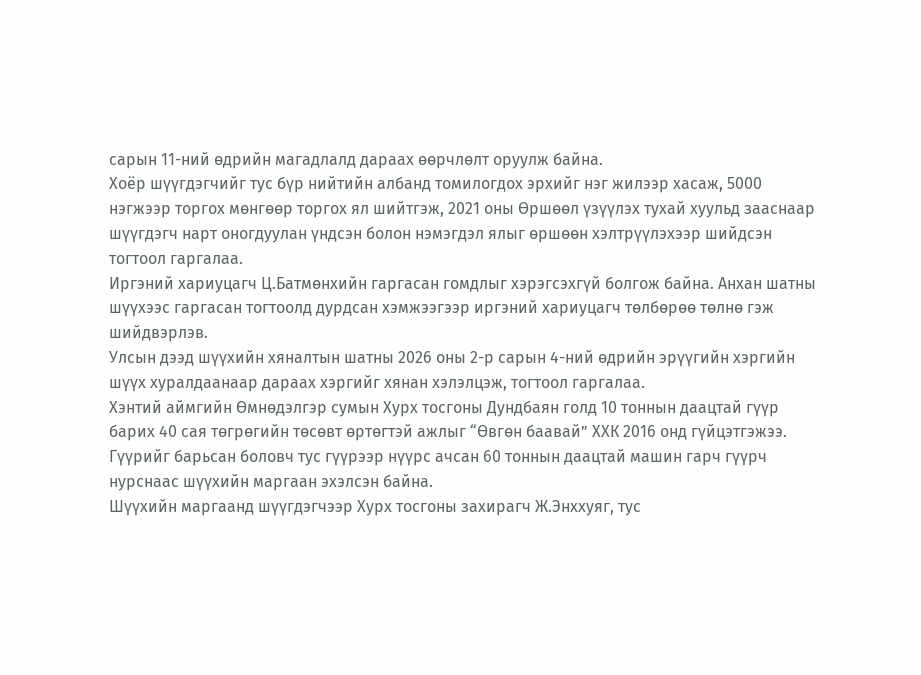сарын 11-ний өдрийн магадлалд дараах өөрчлөлт оруулж байна.
Хоёр шүүгдэгчийг тус бүр нийтийн албанд томилогдох эрхийг нэг жилээр хасаж, 5000 нэгжээр торгох мөнгөөр торгох ял шийтгэж, 2021 оны Өршөөл үзүүлэх тухай хуульд зааснаар шүүгдэгч нарт оногдуулан үндсэн болон нэмэгдэл ялыг өршөөн хэлтрүүлэхээр шийдсэн тогтоол гаргалаа.
Иргэний хариуцагч Ц.Батмөнхийн гаргасан гомдлыг хэрэгсэхгүй болгож байна. Анхан шатны шүүхээс гаргасан тогтоолд дурдсан хэмжээгээр иргэний хариуцагч төлбөрөө төлнө гэж шийдвэрлэв.
Улсын дээд шүүхийн хяналтын шатны 2026 оны 2-р сарын 4-ний өдрийн эрүүгийн хэргийн шүүх хуралдаанаар дараах хэргийг хянан хэлэлцэж, тогтоол гаргалаа.
Хэнтий аймгийн Өмнөдэлгэр сумын Хурх тосгоны Дундбаян голд 10 тоннын даацтай гүүр барих 40 сая төгрөгийн төсөвт өртөгтэй ажлыг “Өвгөн баавай” ХХК 2016 онд гүйцэтгэжээ. Гүүрийг барьсан боловч тус гүүрээр нүүрс ачсан 60 тоннын даацтай машин гарч гүүрч нурснаас шүүхийн маргаан эхэлсэн байна.
Шүүхийн маргаанд шүүгдэгчээр Хурх тосгоны захирагч Ж.Энххуяг, тус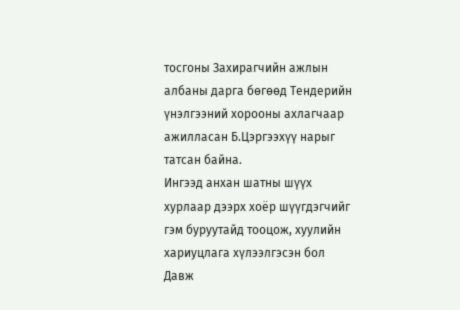тосгоны Захирагчийн ажлын албаны дарга бөгөөд Тендерийн үнэлгээний хорооны ахлагчаар ажилласан Б.Цэргээхүү нарыг татсан байна.
Ингээд анхан шатны шүүх хурлаар дээрх хоёр шүүгдэгчийг гэм буруутайд тооцож, хуулийн хариуцлага хүлээлгэсэн бол Давж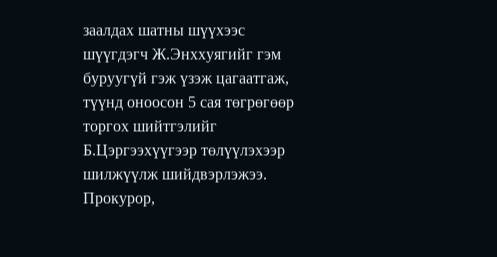заалдах шатны шүүхээс шүүгдэгч Ж.Энххуягийг гэм буруугүй гэж үзэж цагаатгаж, түүнд оноосон 5 сая төгрөгөөр торгох шийтгэлийг Б.Цэргээхүүгээр төлүүлэхээр шилжүүлж шийдвэрлэжээ.
Прокурор,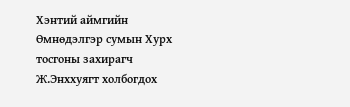Хэнтий аймгийн Өмнөдэлгэр сумын Хурх тосгоны захирагч Ж.Энххуягт холбогдох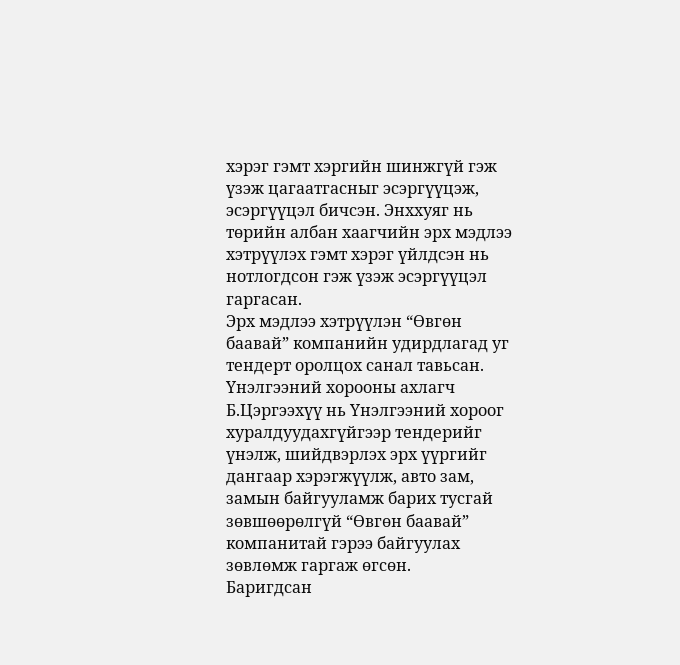хэрэг гэмт хэргийн шинжгүй гэж үзэж цагаатгасныг эсэргүүцэж, эсэргүүцэл бичсэн. Энххуяг нь төрийн албан хаагчийн эрх мэдлээ хэтрүүлэх гэмт хэрэг үйлдсэн нь нотлогдсон гэж үзэж эсэргүүцэл гаргасан.
Эрх мэдлээ хэтрүүлэн “Өвгөн баавай” компанийн удирдлагад уг тендерт оролцох санал тавьсан. Үнэлгээний хорооны ахлагч Б.Цэргээхүү нь Үнэлгээний хороог хуралдуудахгүйгээр тендерийг үнэлж, шийдвэрлэх эрх үүргийг дангаар хэрэгжүүлж, авто зам, замын байгууламж барих тусгай зөвшөөрөлгүй “Өвгөн баавай” компанитай гэрээ байгуулах зөвлөмж гаргаж өгсөн.
Баригдсан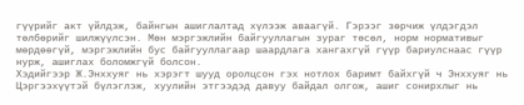гүүрийг акт үйлдэж, байнгын ашиглалтад хүлээж аваагүй. Гэрээг зөрчиж үлдэгдэл төлбөрийг шилжүүлсэн. Мөн мэргэжлийн байгууллагын зураг төсөл, норм нормативыг мөрдөөгүй, мэргэжлийн бус байгууллагаар шаардлага хангахгүй гүүр бариулснаас гүүр нурж, ашиглах боломжгүй болсон.
Хэдийгээр Ж.Энххуяг нь хэрэгт шууд оролцсон гэх нотлох баримт байхгүй ч Энххуяг нь Цэргээхүүтэй бүлэглэж, хуулийн этгээдэд давуу байдал олгож, ашиг сонирхлыг нь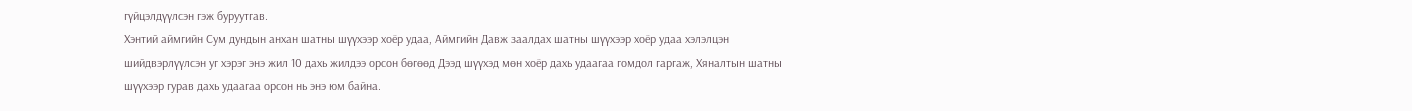гүйцэлдүүлсэн гэж буруутгав.
Хэнтий аймгийн Сум дундын анхан шатны шүүхээр хоёр удаа, Аймгийн Давж заалдах шатны шүүхээр хоёр удаа хэлэлцэн шийдвэрлүүлсэн уг хэрэг энэ жил 10 дахь жилдээ орсон бөгөөд Дээд шүүхэд мөн хоёр дахь удаагаа гомдол гаргаж, Хяналтын шатны шүүхээр гурав дахь удаагаа орсон нь энэ юм байна.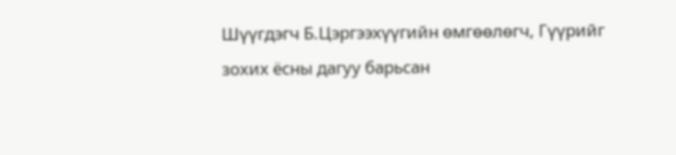Шүүгдэгч Б.Цэргээхүүгийн өмгөөлөгч, Гүүрийг зохих ёсны дагуу барьсан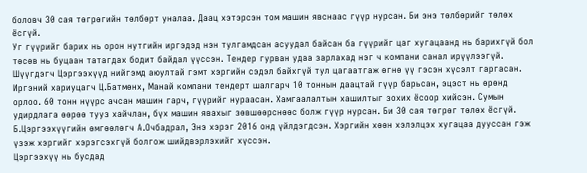боловч 30 сая төгрөгийн төлбөрт уналаа. Даац хэтэрсэн том машин явснаас гүүр нурсан. Би энэ төлбөрийг төлөх ёсгүй.
Уг гүүрийг барих нь орон нутгийн иргэдэд нэн тулгамдсан асуудал байсан ба гүүрийг цаг хугацаанд нь барихгүй бол төсөв нь буцаан татагдах бодит байдал үүссэн. Тендер гурван удаа зарлахад нэг ч компани санал ирүүлээгүй. Шүүгдэгч Цэргээхүүд нийгэмд аюултай гэмт хэргийн сэдэл байхгүй тул цагаатгаж өгнө үү гэсэн хүсэлт гаргасан.
Иргэний хариуцагч Ц.Батмөнх, Манай компани тендерт шалгарч 10 тоннын даацтай гүүр барьсан, эцэст нь өрөнд орлоо. 60 тонн нүүрс ачсан машин гарч, гүүрийг нураасан. Хамгаалалтын хашилтыг зохих ёсоор хийсэн. Сумын удирдлага өөрөө тууз хайчлан, бүх машин явахыг зөвшөөрснөөс болж гүүр нурсан. Би 30 сая төгрөг төлөх ёсгүй.
Б.Цэргээхүүгийн өмгөөлөгч А.Очбадрал, Энэ хэрэг 2016 онд үйлдэгдсэн. Хэргийн хөөн хэлэлцэх хугацаа дууссан гэж үзэж хэргийг хэрэгсэхгүй болгож шийдвэрлэхийг хүссэн.
Цэргээхүү нь бусдад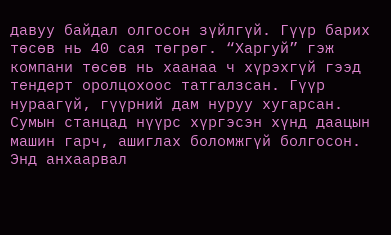давуу байдал олгосон зүйлгүй. Гүүр барих төсөв нь 40 сая төгрөг. “Харгуй” гэж компани төсөв нь хаанаа ч хүрэхгүй гээд тендерт оролцохоос татгалзсан. Гүүр нураагүй, гүүрний дам нуруу хугарсан. Сумын станцад нүүрс хүргэсэн хүнд даацын машин гарч, ашиглах боломжгүй болгосон. Энд анхаарвал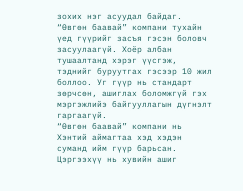зохих нэг асуудал байдаг. “Өвгөн баавай” компани тухайн үед гүүрийг засъя гэсэн боловч засуулаагүй. Хоёр албан тушаалтанд хэрэг үүсгэж, тэднийг буруутгах гэсээр 10 жил боллоо. Уг гүүр нь стандарт зөрчсөн, ашиглах боломжгүй гэх мэргэжлийэ байгууллагын дүгнэлт гаргаагүй.
“Өвгөн баавай” компани нь Хэнтий аймагтаа хэд хэдэн суманд ийм гүүр барьсан. Цэргээхүү нь хувийн ашиг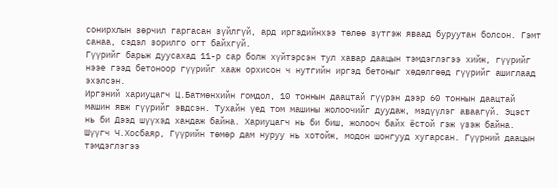сонирхлын зөрчил гаргасан зүйлгүй, ард иргэдийнхээ төлөө зүтгэж яваад буруутан болсон. Гэмт санаа, сэдэл зорилго огт байхгүй.
Гүүрийг барьж дуусахад 11-р сар болж хүйтэрсэн тул хавар даацын тэмдэглэгээ хийж, гүүрийг нээе гээд бетоноор гүүрийг хааж орхисон ч нутгийн иргэд бетоныг хөдөлгөөд гүүрийг ашиглаад эхэлсэн.
Иргэний хариуцагч Ц.Батмөнхийн гомдол, 10 тоннын даацтай гүүрэн дээр 60 тоннын даацтай машин явж гүүрийг эвдсэн. Тухайн үед том машины жолоочийг дуудаж, мэдүүлэг аваагүй. Эцэст нь би Дээд шүүхэд хандаж байна. Хариуцагч нь би биш, жолооч байх ёстой гэж үзэж байна.
Шүүгч Ч.Хосбаяр, Гүүрийн төмөр дам нуруу нь хотойж, модон шонгууд хугарсан. Гүүрний даацын тэмдэглэгээ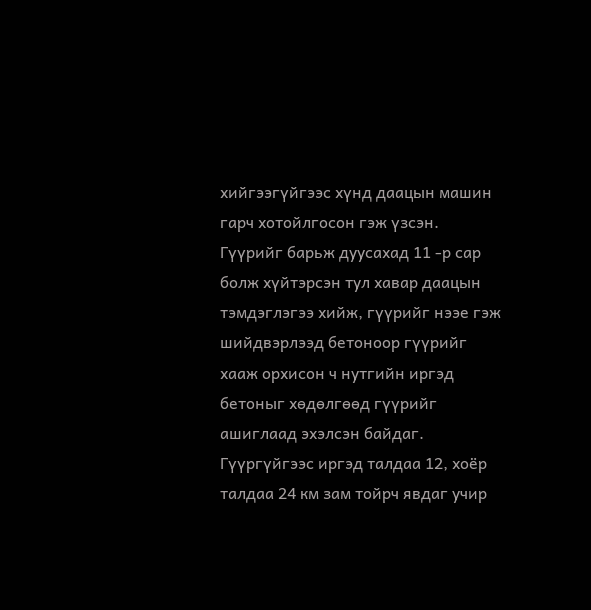хийгээгүйгээс хүнд даацын машин гарч хотойлгосон гэж үзсэн. Гүүрийг барьж дуусахад 11 -р сар болж хүйтэрсэн тул хавар даацын тэмдэглэгээ хийж, гүүрийг нээе гэж шийдвэрлээд бетоноор гүүрийг хааж орхисон ч нутгийн иргэд бетоныг хөдөлгөөд гүүрийг ашиглаад эхэлсэн байдаг. Гүүргүйгээс иргэд талдаа 12, хоёр талдаа 24 км зам тойрч явдаг учир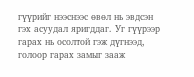гүүрийг нээснээс өвөл нь эвдсэн гэх асуудал яригддаг. Уг гүүрээр гарах нь осолтой гэж дүгнээд, голоор гарах замыг зааж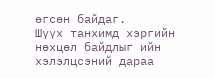өгсөн байдаг.
Шүүх танхимд хэргийн нөхцөл байдлыг ийн хэлэлцсэний дараа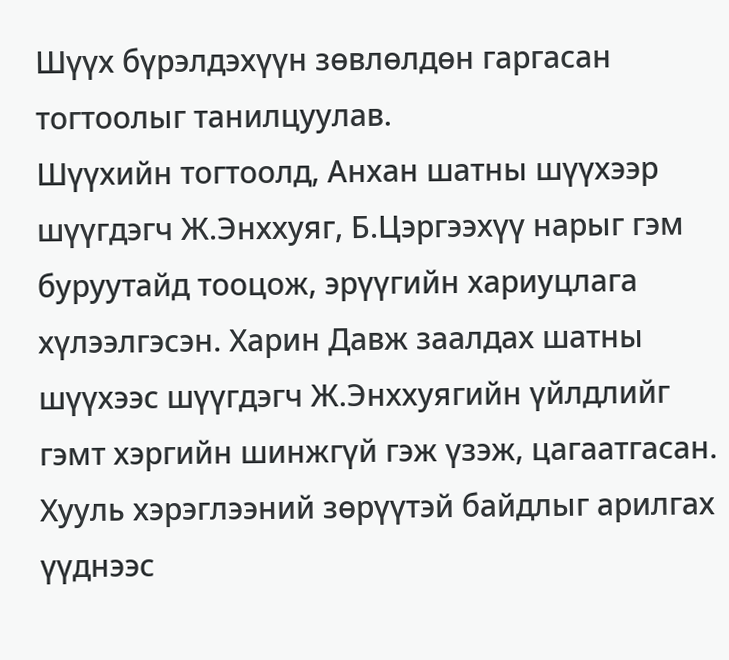Шүүх бүрэлдэхүүн зөвлөлдөн гаргасан тогтоолыг танилцуулав.
Шүүхийн тогтоолд, Анхан шатны шүүхээр шүүгдэгч Ж.Энххуяг, Б.Цэргээхүү нарыг гэм буруутайд тооцож, эрүүгийн хариуцлага хүлээлгэсэн. Харин Давж заалдах шатны шүүхээс шүүгдэгч Ж.Энххуягийн үйлдлийг гэмт хэргийн шинжгүй гэж үзэж, цагаатгасан.
Хууль хэрэглээний зөрүүтэй байдлыг арилгах үүднээс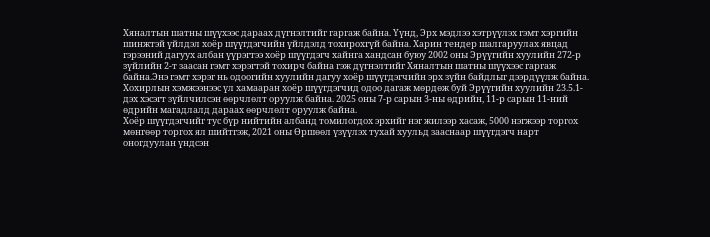Хяналтын шатны шүүхээс дараах дүгнэлтийг гаргаж байна. Үүнд, Эрх мэдлээ хэтрүүлэх гэмт хэргийн шинжтэй үйлдэл хоёр шүүгдэгчийн үйлдэлд тохирохгүй байна. Харин тендер шалгаруулах явцад гэрээний дагуух албан үүрэгтээ хоёр шүүгдэгч хайнга хандсан буюу 2002 оны Эрүүгийн хуулийн 272-р зүйлийн 2-т заасан гэмт хэрэгтэй тохирч байна гэж дүгнэлтийг Хяналтын шатны шүүхээс гаргаж байна.Энэ гэмт хэрэг нь одоогийн хуулийн дагуу хоёр шүүгдэгчийн эрх зүйн байдлыг дээрдүүлж байна.
Хохирлын хэмжээнээс үл хамааран хоёр шүүгдэгчид одоо дагаж мөрдөж буй Эрүүгийн хуулийн 23.5.1-дэх хэсэгт зүйлчилсэн өөрчлөлт оруулж байна. 2025 оны 7-р сарын 3-ны өдрийн, 11-р сарын 11-ний өдрийн магадлалд дараах өөрчлөлт оруулж байна.
Хоёр шүүгдэгчийг тус бүр нийтийн албанд томилогдох эрхийг нэг жилээр хасаж, 5000 нэгжээр торгох мөнгөөр торгох ял шийтгэж, 2021 оны Өршөөл үзүүлэх тухай хуульд зааснаар шүүгдэгч нарт оногдуулан үндсэн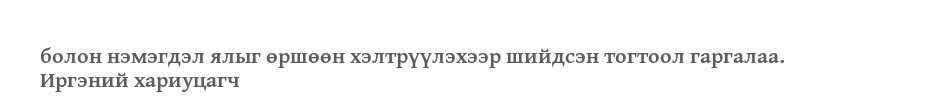болон нэмэгдэл ялыг өршөөн хэлтрүүлэхээр шийдсэн тогтоол гаргалаа.
Иргэний хариуцагч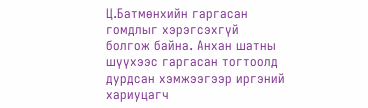Ц.Батмөнхийн гаргасан гомдлыг хэрэгсэхгүй болгож байна. Анхан шатны шүүхээс гаргасан тогтоолд дурдсан хэмжээгээр иргэний хариуцагч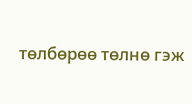төлбөрөө төлнө гэж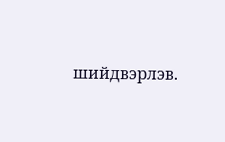шийдвэрлэв.